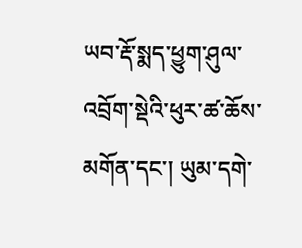ཡབ་རྡོ་སྨད་ཕྱུག་ཤུལ་འབྲོག་སྡེའི་ཕུར་ཚ་ཆོས་མགོན་དང་། ཡུམ་དགེ་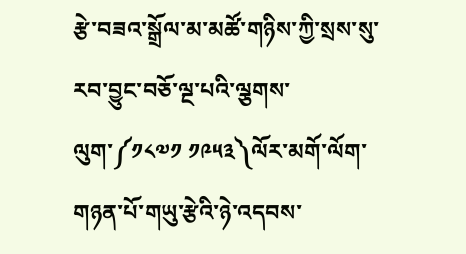རྩེ་བཟའ་སྒྲོལ་མ་མཚོ་གཉིས་ཀྱི་སྲས་སུ་རབ་བྱུང་བཅོ་ལྔ་པའི་ལྕགས་ལུག་༼༡༨༧༡ ༡༩༥༣༽ལོར་མགོ་ལོག་གཉན་པོ་གཡུ་རྩེའི་ཉེ་འདབས་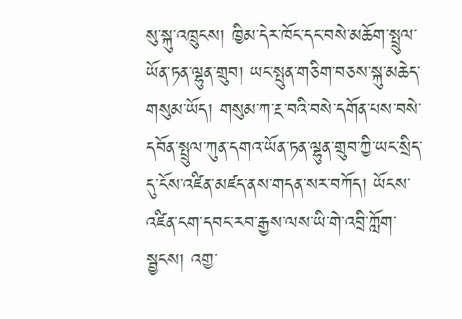སུ་སྐུ་འཁྲུངས། ཁྱིམ་དེར་ཁོང་དང་བསེ་མཆོག་སྤྲུལ་ཡོན་ཏན་ལྷུན་གྲུབ། ཡང་སྤུན་གཅིག་བཅས་སྐུ་མཆེད་གསུམ་ཡོད། གསུམ་ཀ་རྔ་བའི་བསེ་དགོན་པས་བསེ་དབོན་སྤྲུལ་ཀུན་དགའ་ཡོན་ཏན་ལྷུན་གྲུབ་ཀྱི་ཡང་སྲིད་དུ་ངོས་འཛིན་མཛད་ནས་གདན་སར་བཀོད། ཡོངས་འཛིན་ངག་དབང་རབ་རྒྱས་ལས་ཡི་གེ་འབྲི་ཀློག་སྦྱངས། འགྱ་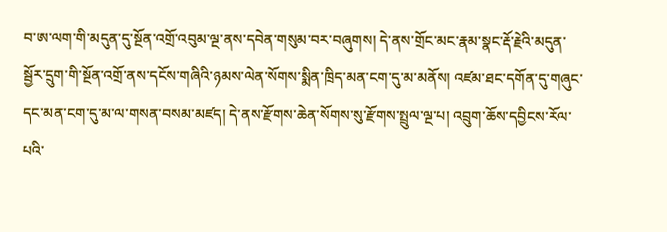བ་ཨ་ལག་གི་མདུན་དུ་སྔོན་འགྲོ་འབུམ་ལྔ་ནས་དབེན་གསུམ་བར་བཞུགས། དེ་ནས་གྲོང་མང་རྣམ་སྣང་རྡོ་རྗེའི་མདུན་སྦྱོར་དྲུག་གི་སྔོན་འགྲོ་ནས་དངོས་གཞིའི་ཉམས་ལེན་སོགས་སྨིན་ཁྲིད་མན་ངག་དུ་མ་མནོས། འཛམ་ཐང་དགོན་དུ་གཞུང་དང་མན་ངག་དུ་མ་ལ་གསན་བསམ་མཛད། དེ་ནས་རྫོགས་ཆེན་སོགས་སུ་རྫོགས་སྤྲུལ་ལྔ་པ། འབྲུག་ཆོས་དབྱིངས་རོལ་པའི་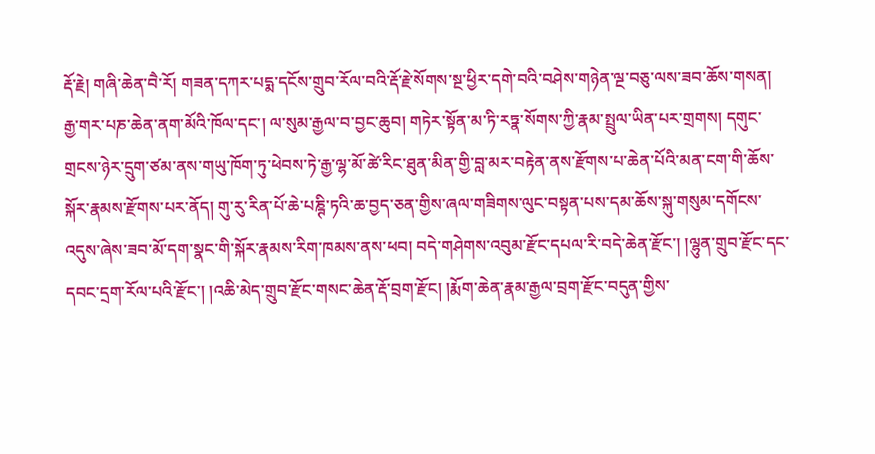རྡོ་རྗེ། གཞི་ཆེན་བཻ་རོ། གཟན་དཀར་པདྨ་དངོས་གྲུབ་རོལ་བའི་རྡོ་རྗེ་སོགས་སྔ་ཕྱིར་དགེ་བའི་བཤེས་གཉེན་ལྔ་བཅུ་ལས་ཟབ་ཆོས་གསན། རྒྱ་གར་པཎ་ཆེན་ནག་མོའི་ཁོལ་དང་། ལ་སུམ་རྒྱལ་བ་བྱང་ཆུབ། གཏེར་སྟོན་མ་ཏི་རཏྣ་སོགས་ཀྱི་རྣམ་སྤྲུལ་ཡིན་པར་གྲགས། དགུང་གྲངས་ཉེར་དྲུག་ཙམ་ནས་གཡུ་ཁོག་ཏུ་ཕེབས་ཏེ་རྒྱ་ལྷ་མོ་ཚེ་རིང་ཐུན་མིན་གྱི་བླ་མར་བརྟེན་ནས་རྫོགས་པ་ཆེན་པོའི་མན་ངག་གི་ཆོས་སྐོར་རྣམས་རྫོགས་པར་ནོད། གུ་རུ་རིན་པོ་ཆེ་པཎྚི་ཏའི་ཆ་བྱད་ཅན་གྱིས་ཞལ་གཟིགས་ལུང་བསྟན་པས་དམ་ཆོས་སྐུ་གསུམ་དགོངས་འདུས་ཞེས་ཟབ་མོ་དག་སྣང་གི་སྐོར་རྣམས་རིག་ཁམས་ནས་ཕབ། བདེ་གཤེགས་འབུམ་རྫོང་དཔལ་རི་བདེ་ཆེན་རྫོང་། །ལྷུན་གྲུབ་རྫོང་དང་དབང་དྲག་རོལ་པའི་རྫོང་། །འཆི་མེད་གྲུབ་རྫོང་གསང་ཆེན་རྡོ་བྲག་རྫོང། །རྨོག་ཆེན་རྣམ་རྒྱལ་བྲག་རྫོང་བདུན་གྱིས་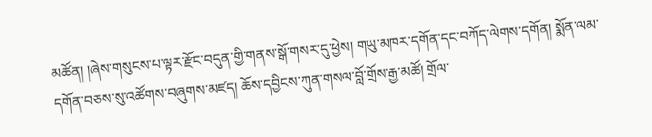མཚོན། །ཞེས་གསུངས་པ་ལྟར་རྫོང་བདུན་གྱི་གནས་སྒོ་གསར་དུ་ཕྱེས། གཡུ་མཁར་དགོན་དང་བཀོད་ལེགས་དགོན། སྨོན་ལམ་དགོན་བཅས་སུ་འཚོགས་བཞུགས་མཛད། ཆོས་དབྱིངས་ཀུན་གསལ་བློ་གྲོས་རྒྱ་མཚོ། གྲོལ་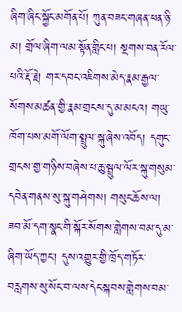ཞིག་ཞིང་སྐྱོང་མགོན་པོ། ཀུན་བཟང་གཞན་ཕན་ཉི་མ། གྲོལ་ཞིག་ལམ་སྟོན་གླིང་པ། སྔགས་བན་རོལ་པའི་རྡོ་རྗེ། གར་དབང་འཇིགས་མེད་རྣམ་རྒྱལ་སོགས་མཚན་གྱི་རྣམ་གྲངས་དུ་མ་མངའ། གཡུ་ཁོག་པས་མགོ་ལོག་སྤྲུལ་སྐུ་ཞེས་འབོད། དགུང་གྲངས་གྱ་གཉིས་བཞེས་པ་ཆུ་སྦྲུལ་ལོར་སྐུ་གསུམ་དབེན་གནས་སུ་སྐུ་གཤེགས། གསུང་ཆོས་ལ། ཟབ་མོ་དག་སྣང་གི་སྐོར་སོགས་གླེགས་བམ་དུ་མ་ཞིག་ཡོད་ཀྱང་། དུས་འགྱུར་གྱི་ཁྲོད་གཏོར་བརླགས་སུ་སོང་བ་ལས་དེང་སྐབས་གླེགས་བམ་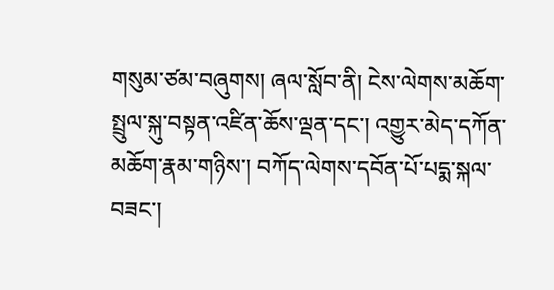གསུམ་ཙམ་བཞུགས། ཞལ་སློབ་ནི། ངེས་ལེགས་མཆོག་སྤྲུལ་སྐུ་བསྟན་འཛིན་ཆོས་ལྡན་དང་། འགྱུར་མེད་དཀོན་མཆོག་རྣམ་གཉིས་། བཀོད་ལེགས་དབོན་པོ་པདྨ་སྐལ་བཟང་།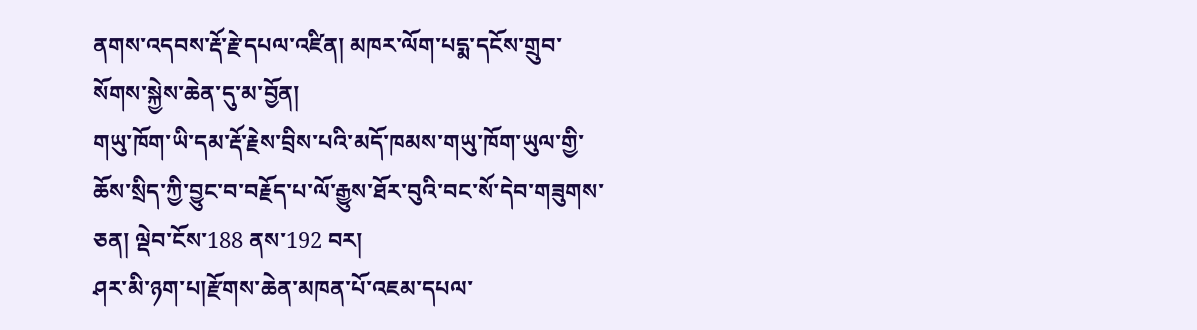ནགས་འདབས་རྡོ་རྗེ་དཔལ་འཛིན། མཁར་ལོག་པདྨ་དངོས་གྲུབ་སོགས་སྐྱེས་ཆེན་དུ་མ་བྱོན།
གཡུ་ཁོག་ཡི་དམ་རྡོ་རྗེས་བྲིས་པའི་མདོ་ཁམས་གཡུ་ཁོག་ཡུལ་གྱི་ཆོས་སྲིད་ཀྱི་བྱུང་བ་བརྗོད་པ་ལོ་རྒྱུས་ཐོར་བུའི་བང་སོ་དེབ་གཟུགས་ཅན། ལྡེབ་ངོས་188 ནས་192 བར།
ཤར་མི་ཉག་པ།རྫོགས་ཆེན་མཁན་པོ་འཇམ་དཔལ་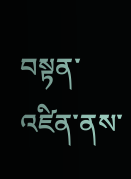བསྟན་འཛིན་ནས་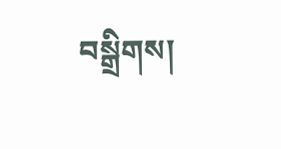བསྒྲིགས།